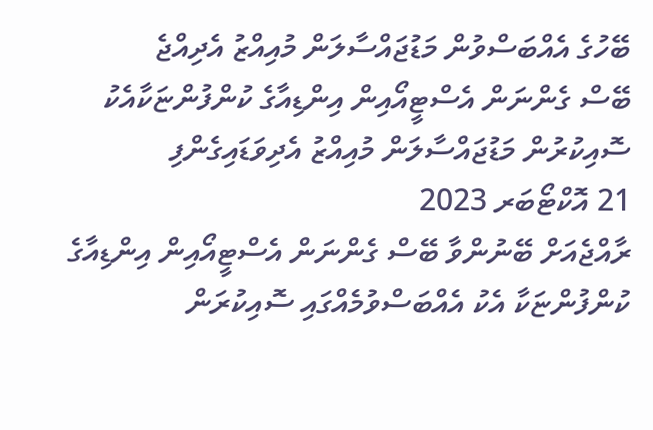ބޭހުގެ އެއްބަސްވުން މަޑުޖައްސާލަން މުއިއްޒު އެދިއްޖެ
ބޭސް ގެންނަން އެސްޓީއޯއިން އިންޑިއާގެ ކުންފުންޏަކާއެކު ސޮއިކުރުން މަޑުޖައްސާލަން މުއިއްޒު އެދިވަޑައިގެންފި
21 އޮކްޓޯބަރ 2023
ރާއްޖެއަށް ބޭނުންވާ ބޭސް ގެންނަން އެސްޓީއޯއިން އިންޑިއާގެ ކުންފުންޏަކާ އެކު އެއްބަސްވުމެއްގައި ސޮއިކުރަން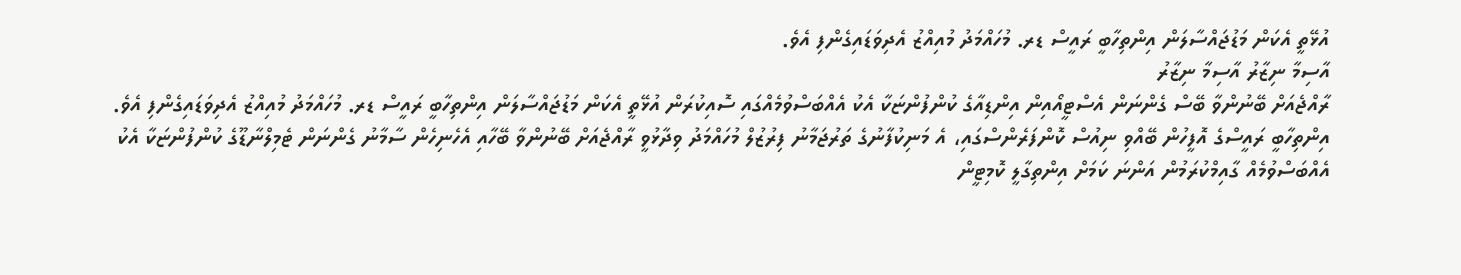އުޅޭތީ އެކަން މަޑުޖައްސާލަން އިންތިހާބީ ރައީސް ޑރ. މުހައްމަދު މުއިއްޒު އެދިވަޑައިގެންފި އެވެ.
އާސިމާ ނިޒާރު އާސިމާ ނިޒާރު
ރާއްޖެއަށް ބޭނުންވާ ބޭސް ގެންނަން އެސްޓީއޯއިން އިންޑިއާގެ ކުންފުންޏަކާ އެކު އެއްބަސްވުމެއްގައި ސޮއިކުރަން އުޅޭތީ އެކަން މަޑުޖައްސާލަން އިންތިހާބީ ރައީސް ޑރ. މުހައްމަދު މުއިއްޒު އެދިވަޑައިގެންފި އެވެ.
އިންތިހާބީ ރައީސްގެ އޮފީހުން ބޭއްވި ނިއުސް ކޮންފަރެންސްގައި، އެ މަނިކުފާނުގެ ތަރުޖަމާނު ފިރުޒުލް މުހައްމަދު ވިދާޅުވީ ރާއްޖެއަށް ބޭނުންވާ ބޭހާއި އެހެނިހެން ސާމާނު ގެންނަން ޓެމިލްނާޑޫގެ ކުންފުންޏަކާ އެކު އެއްބަސްވުމެއް ގާއިމްކުރަމުން އަންނަ ކަމަށް އިންތިގާލީ ކޮމިޓީން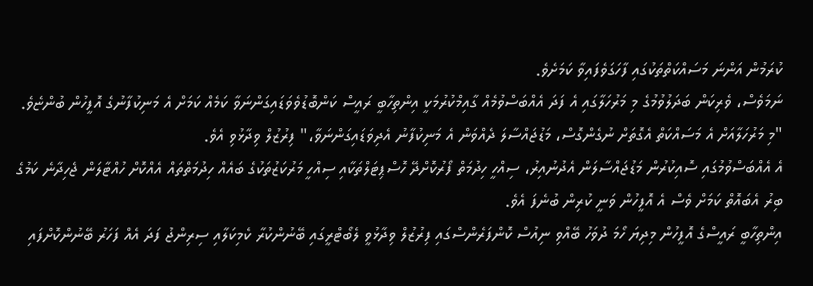ކުރަމުން އަންނަ މަސައްކަތްތަކުގައި ފާހަގަވެފައިވާ ކަމަށެވެ.
ނަމަވެސް، ވެރިކަން ބަދަލުވުމުގެ މި މަރުހަލާގައި އެ ފަދަ އެއްބަސްވުމެއް ގާއިމްކުރުމަކީ އިންތިހާބީ ރައީސް ކަންބޮޑުވެވަޑައިގަންނަވާ ކަމެއް ކަމަށް އެ މަނިކުފާނުގެ އޮފީހުން ބުންޏެވެ.
"މި މަރުހަލާއަށް އެ މަސައްކަތް އެގޮތަށް ނުގެންގޮސް، މަޑުޖައްސާލަ ދެއްވަން އެ މަނިކުފާނު އެދިވަޑައިގަންނަވާ،" ފިރުޒުލް ވިދާޅުވި އެވެ.
އެ އެއްބަސްވުމުގައި ސޮއިކުރުން މަޑުޖައްސާލަން އެދުނުއިރު، ސިއްހީ ހިދުމަތް ފޯރުކޮށްދޭ ހޮސްޕިޓަލްތަކާއި ސިއްހީ މަރުކަޒުތަކުގެ ބައެއް ހިދުމަތްތައް އެއްކޮށް ހުއްޓާލަން ޖެހިދާނެ ކަމުގެ ބިރު އެބައޮތް ކަމަށް ވެސް އެ އޮފީހުން ވަނީ ކުރިން ބުނެފަ އެވެ.
އިންތިހާބީ ރައީސްގެ އޮފީހުން މިދިޔަ ހޯމަ ދުވަހު ބޭއްވި ނިއުސް ކޮންފަރެންސްގައި ފިރުޒުލް ވިދާޅުވީ ލެބޯޓްރީގައި ބޭނުންކުރާ ކެމިކަލާއި ސިރިންޖު ފަދަ އެއް ފަހަރު ބޭނުންކޮށްފައި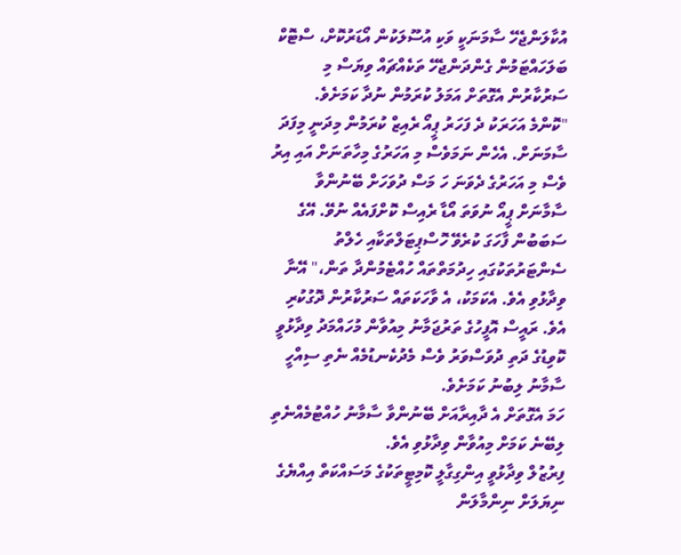އުކާލަންޖެހޭ ސާމަނަކީ ވަކި އުސޫލަކުން އޯޑަރުކޮށް، ސްޓޮކް ބަލަހައްޓަމުން ގެންދަންޖެހޭ ތަކެއްޗައް ވިޔަސް މި ސަރުކާރުން އެގޮތަށް އަމަލު ކުރަމުން ނުދާ ކަމަށެވެ.
"ކޮންމެ އަހަރަކު ދެ ފަހަރު ޕީއޯ ރެއިޒް ކުރަމުން މިދަނީ މިފަދަ ސާމަނަށް. އެހެން ނަމަވެސް މި އަހަރުގެ މިހާތަނަށް އައި އިރު ވެސް މި އަހަރުގެ ދެވަނަ ހަ މަސް ދުވަހަށް ބޭނުންވާ ސާމާނަށް ޕީއޯ ނުވަތަ އޯޑާ ރެއިސް ކޮށްފައެއް ނުވޭ. އޭގެ ސަބަބުން ފާހަގަ ކުރެވޭ ހޮސްޕިޓަލްތަކާއި ހެލްތު ސެންޓަރުތަކުގައި ހިދުމަތްތައް ހުއްޓެމުންދާ ތަން،" އޭނާ ވިދާޅުވި އެވެ. އެކަމަކު، އެ ވާހަކަތައް ސަރުކާރުން ދޮގުކުރި އެވެ. ރައީސް އޮފީހުގެ ތަރުޖަމާނު މިއުވާން މުހައްމަދު ވިދާޅުވީ ކޮވިޑުގެ ދަތި ދުވަސްވަރު ވެސް މެދުކެނޑުމެއް ނެތި ސިއްހީ ސާމާނު ލިބުނު ކަމަށެވެ.
ހަމަ އެގޮތަށް އެ ދާއިރާއަށް ބޭނުންވާ ސާމާނު ހުއްޓުމެއްނެތި ލިބޭނެ ކަމަށް މިއުވާން ވިދާޅުވި އެވެ.
ފިރުޒުލް ވިދާޅުވީ އިންގިގާލީ ކޮމިޓީތަކުގެ މަސައްކަތް އިއްޔެގެ ނިޔަލަށް ނިންމާލަން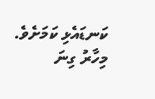ކަނޑައެޅި ކަމަށެވެ. މިހާރު ގިނަ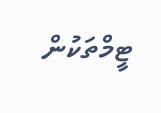ޓީމްތަކުން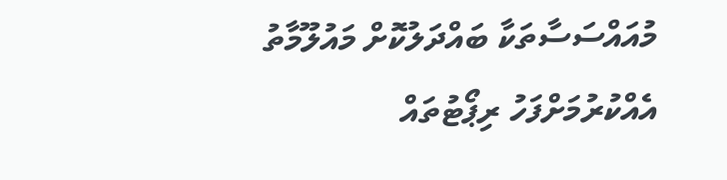މުއައްސަސާތަކާ ބައްދަލުކޮށް މައުލޫމާތު އެއްކުރުމަށްފަހު ރިޕޯޓުތައް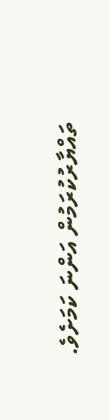ތައްޔާރުކުރަމުން އަންނަ ކަމަށެވެ.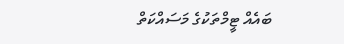ބައެއް ޓީމްތަކުގެ މަސައްކަތް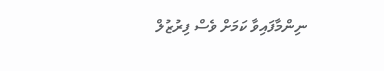ނިންމާފައިވާ ކަމަށް ވެސް ފިރުޒުލް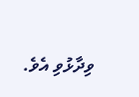ވިދާޅުވި އެވެ.